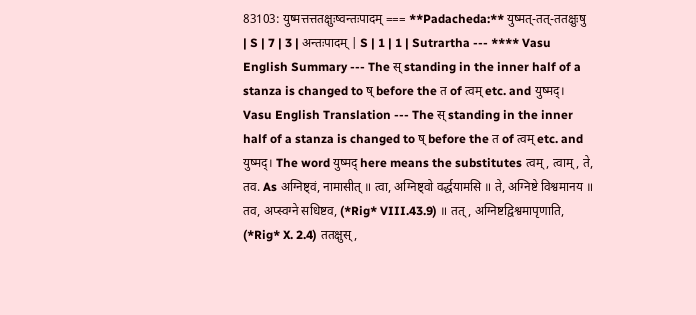83103: युष्मत्तत्ततक्षुःष्वन्तःपादम् === **Padacheda:** युष्मत्-तत्-ततक्षुःषु | S | 7 | 3 | अन्तःपादम् | S | 1 | 1 | Sutrartha --- **** Vasu English Summary --- The स् standing in the inner half of a stanza is changed to ष् before the त of त्वम् etc. and युष्मद्। Vasu English Translation --- The स् standing in the inner half of a stanza is changed to ष् before the त of त्वम् etc. and युष्मद्। The word युष्मद् here means the substitutes त्वम्, त्वाम्, ते, तव. As अग्निष्ट्वं, नामासीत् ॥ त्वा, अग्निष्ट्वो वर्द्धयामसि ॥ ते, अग्निष्टे विश्वमानय ॥ तव, अप्स्वग्ने सधिष्टव, (*Rig* VIII.43.9) ॥ तत्, अग्निष्टद्विश्वमापृणाति, (*Rig* X. 2.4) ततक्षुस्,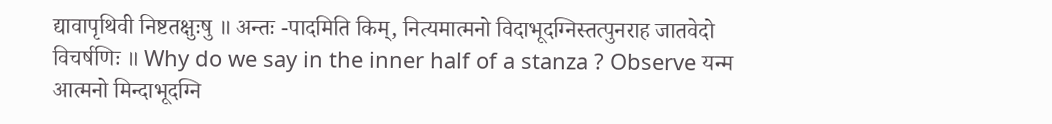द्यावापृथिवी निष्टतक्षुःषु ॥ अन्तः -पादमिति किम्, नित्यमात्मनो विदाभूदग्निस्तत्पुनराह जातवेदो विचर्षणिः ॥ Why do we say in the inner half of a stanza ? Observe यन्म आत्मनो मिन्दाभूदग्नि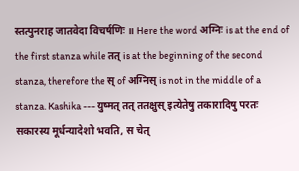स्तत्पुनराह जातवेदा विचर्षणिः ॥ Here the word अग्निः is at the end of the first stanza while तत् is at the beginning of the second stanza, therefore the स् of अग्निस् is not in the middle of a stanza. Kashika --- युष्मत् तत् ततक्षुस् इत्येतेषु तकारादिषु परतः सकारस्य मूर्धन्यादेशो भवति, स चेत्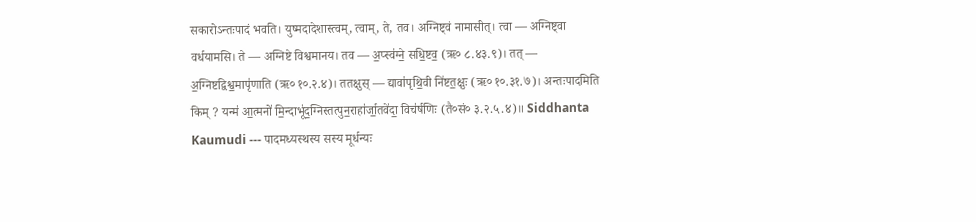सकारोऽन्तःपादं भवति। युष्मदादेशास्त्वम्, त्वाम्, ते, तव। अग्निष्ट्वं नामासीत्। त्वा — अग्निष्ट्वा वर्धयामसि। ते — अग्निष्टे विश्वमानय। तव — अ॒प्स्व॑ग्ने॒ सधि॒ष्टव॒ (ऋ० ८.४३.९)। तत् — अ॒ग्निष्टद्विश्व॒मापृ॑णाति (ऋ० १०.२.४)। ततक्षुस् — द्यावा॑पृथि॒वी नि॑ष्टत॒क्षुः (ऋ० १०.३१.७)। अन्तःपादमिति किम् ? यन्म॑ आ॒त्मनो॑ मि॒न्दाभू॑द॒ग्निस्तत्पुन॒राहा॑र्जा॒तवे॑दा॒ विच॑र्षणिः (तै०सं० ३.२.५.४)॥ Siddhanta Kaumudi --- पादमध्यस्थस्य सस्य मूर्धन्यः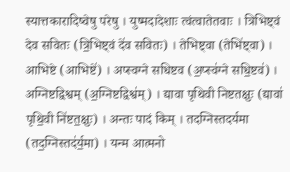स्यात्तकारादिष्वेषु परेषु । युष्मदादेशाः त्वंत्वातेतवाः । त्रिभिष्ट्वं देव सवितः (त्रि॒भिष्ट्वं दे॑व सवितः) । तेभिष्ट्वा (तेभि॑ष्ट्वा) । आभिष्टे (आभिष्टे॑) । अप्स्वग्ने सधिष्टव (अ॒प्स्व॑ग्ने सधि॒ष्टव॑) । अग्निष्टद्विश्वम् (अ॒ग्निष्टद्विश्व॑म्) । द्यावा पृथिवी निष्टतक्षुः (द्यावा॑ पृथि॒वी नि॑ष्टत॒क्षुः) । अन्तः पादं किम् । तदग्निस्तदर्यमा (तद॒ग्निस्तद॑र्य॒मा) । यन्म आत्मनो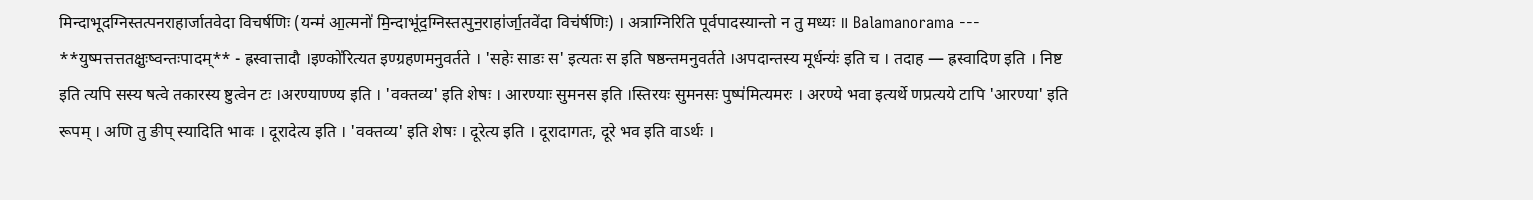मिन्दाभूदग्निस्तत्पनराहार्जातवेदा विचर्षणिः (यन्म॑ आ॒त्मनो॑ मि॒न्दाभू॑द॒ग्निस्तत्पुन॒राहा॑र्जा॒तवे॑दा विच॑र्षणिः) । अत्राग्निरिति पूर्वपादस्यान्तो न तु मध्यः ॥ Balamanorama --- **युष्मत्तत्ततक्षुःष्वन्तःपादम्** - ह्रस्वात्तादौ ।इण्को॑रित्यत इण्ग्रहणमनुवर्तते । 'सहेः साडः स' इत्यतः स इति षष्ठन्तमनुवर्तते ।अपदान्तस्य मूर्धन्यः॑ इति च । तदाह — ह्रस्वादिण इति । निष्ट इति त्यपि सस्य षत्वे तकारस्य ष्टुत्वेन टः ।अरण्याण्ण्य इति । 'वक्तव्य' इति शेषः । आरण्याः सुमनस इति ।स्तिरयः सुमनसः पुष्प॑मित्यमरः । अरण्ये भवा इत्यर्थे णप्रत्यये टापि 'आरण्या' इति रूपम् । अणि तु ङीप् स्यादिति भावः । दूरादेत्य इति । 'वक्तव्य' इति शेषः । दूरेत्य इति । दूरादागतः, दूरे भव इति वाऽर्थः ।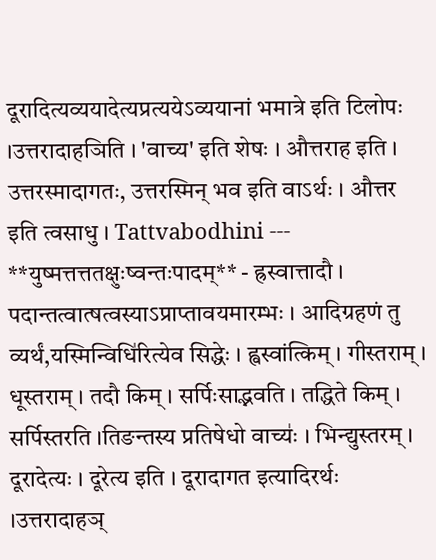दूरादित्यव्ययादेत्यप्रत्ययेऽव्ययानां भमात्रे इति टिलोपः ।उत्तरादाहञिति । 'वाच्य' इति शेषः । औत्तराह इति । उत्तरस्मादागतः, उत्तरस्मिन् भव इति वाऽर्थः । औत्तर इति त्वसाधु । Tattvabodhini --- **युष्मत्तत्ततक्षुःष्वन्तःपादम्** - ह्रस्वात्तादौ । पदान्तत्वात्षत्वस्याऽप्राप्तावयमारम्भः । आदिग्रहणं तु व्यर्थं,यस्मिन्विधि॑रित्येव सिद्धेः । ह्वस्वांत्किम् । गीस्तराम् । धूस्तराम् । तदौ किम् । सर्पिःसाद्भवति । तद्धिते किम् । सर्पिस्तरति ।तिङन्तस्य प्रतिषेधो वाच्यः॑ । भिन्द्युस्तरम् । दूरादेत्यः । दूरेत्य इति । दूरादागत इत्यादिरर्थः ।उत्तरादाहञ्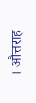। औत्तराह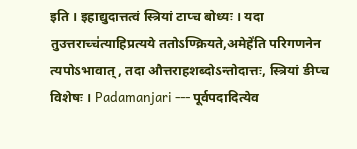इति । इहाद्युदात्तत्वं स्त्रियां टाप्च बोध्यः । यदा तुउत्तराच्च॑त्याहिप्रत्यये ततोऽण्क्रियते,अमेहे॑ति परिगणनेन त्यपोऽभावात्, तदा औत्तराहशब्दोऽन्तोदात्तः, स्त्रियां ङीप्च विशेषः । Padamanjari --- पूर्वपदादित्येव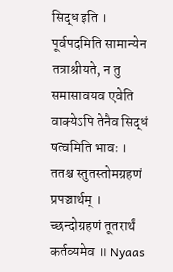सिद्ध इति । पूर्वपदमिति सामान्येन तत्राश्रीयते, न तु समासावयव एवेति वाक्येऽपि तेनैव सिद्धं षत्वमिति भावः । ततश्च स्तुतस्तोमग्रहणं प्रपञ्चार्थम् । च्छन्दोग्रहणं तूतरार्थं कर्तव्यमेव ॥ Nyaas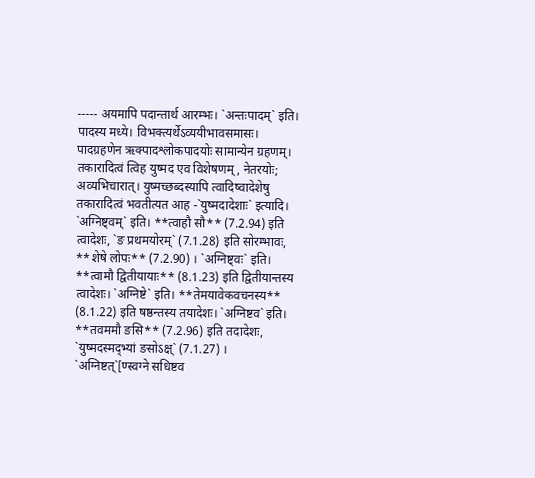----- अयमापि पदान्तार्थ आरम्भः। `अन्तःपादम्` इति। पादस्य मध्ये। विभक्त्यर्थेऽव्ययीभावसमासः। पादग्रहणेन ऋक्पादश्लोकपादयोः सामान्येन ग्रहणम्। तकारादित्वं त्विह युष्मद एव विशेषणम्, नेतरयोः; अव्यभिचारात्। युष्मच्छब्दस्यापि त्वादिष्वादेशेषु तकारादित्वं भवतीत्यत आह -`युष्मदादेशाः` इत्यादि। `अग्निष्ट्वम्` इति। **त्वाहौ सौ** (7.2.94) इति त्वादेशः, `ङ प्रथमयोरम्` (7.1.28) इति सोरम्भावः, **शेषे लोपः** (7.2.90) । `अग्निष्ट्वः` इति। **त्वामौ द्वितीयायाः** (8.1.23) इति द्वितीयान्तस्य त्वादेशः। `अग्निष्टे` इति। **तेमयावेकवचनस्य** (8.1.22) इति षष्ठन्तस्य तयादेशः। `अग्निष्टव` इति। **तवममौ ङसि** (7.2.96) इति तदादेशः, `युष्मदस्मद्भ्यां ङसोऽक्ष्` (7.1.27) । `अग्निष्टत्`[ण्स्वग्ने सधिष्टव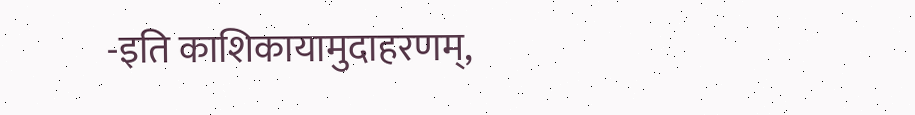-इति काशिकायामुदाहरणम्,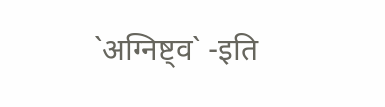`अग्निष्ट्व` -इति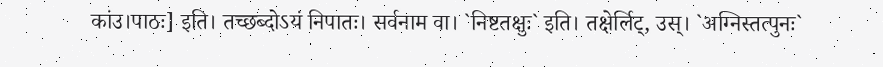कांउ।पाठः] इति। तच्छब्दोऽयं निपातः। सर्वनाम वा। `निष्टतक्षुः` इति। तक्षेर्लिट्, उस्। `अग्निस्तत्पुनः`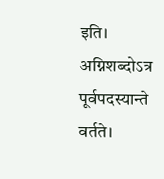इति। अग्निशब्दोऽत्र पूर्वपदस्यान्ते वर्तते।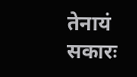तेनायं सकारः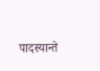पादस्यान्ते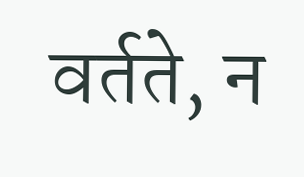वर्तते, न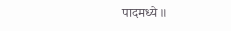पादमध्ये॥